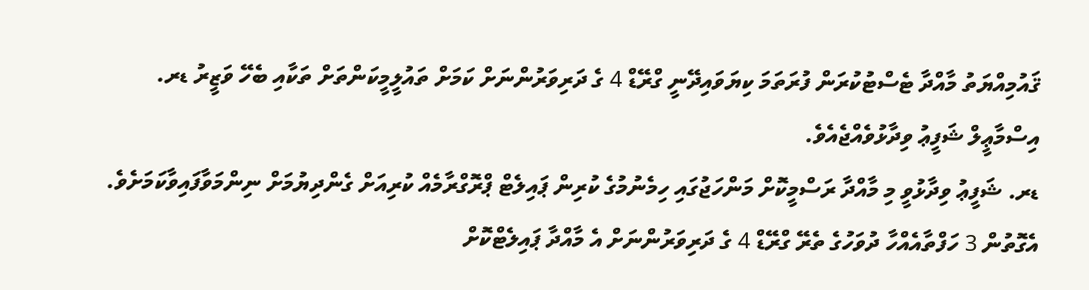ޤައުމިއްޔަތު މާއްދާ ޓެސްޓުކުރަން ފުރަތަމަ ކިޔަވައިދޭނީ ގްރޭޑް 4 ގެ ދަރިވަރުންނަށް ކަމަށް ތައުލީމީކަންތަށް ތަކާއި ބެހޭ ވަޒީރު ޑރ. އިސްމާޢީލް ޝަފީޢު ވިދާޅުވެއްޖެއެވެ.
ޑރ. ޝަފީޢު ވިދާޅުވީ މި މާއްދާ ރަސްމީކޮށް މަންހަޖުގައި ހިމެނުމުގެ ކުރިން ޕައިލެޓް ޕްރޮގްރާމެއް ކުރިއަށް ގެންދިޔުމަށް ނިންމަވާފައިވާކަމަށެވެ. އެގޮތުން 3 ހަފްތާއެއްހާ ދުވަހުގެ ތެރޭ ގްރޭޑް 4 ގެ ދަރިވަރުންނަށް އެ މާއްދާ ޕައިލެޓްކޮށް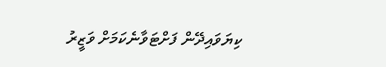ކިޔަވައިދޭން ފަށްޓަވާނެކަމަށް ވަޒީރު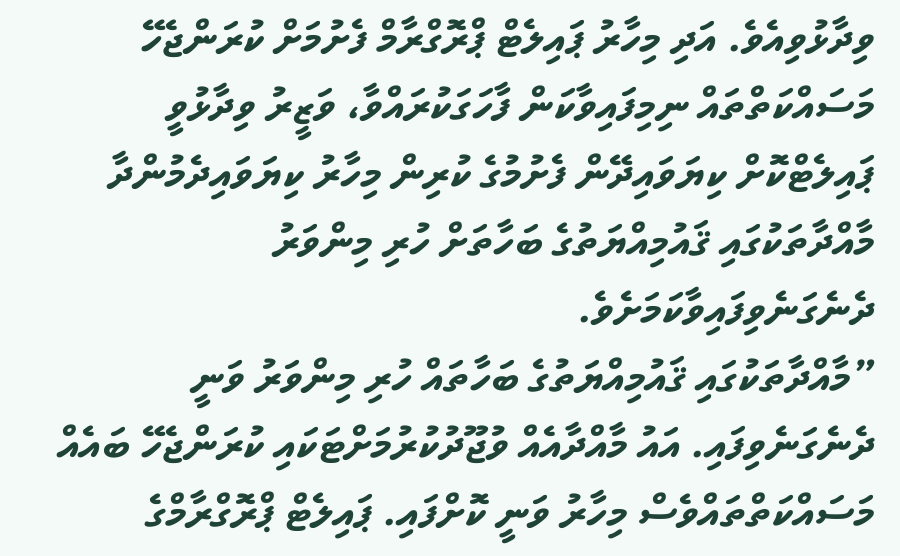ވިދާޅުވިއެވެ. އަދި މިހާރު ޕައިލެޓް ޕްރޮގްރާމް ފެށުމަށް ކުރަންޖެހޭ މަސައްކަތްތައް ނިމިފައިވާކަން ފާހަގަކުރައްވާ، ވަޒީރު ވިދާޅުވީ ޕައިލެޓްކޮށް ކިޔަވައިދޭން ފެށުމުގެ ކުރިން މިހާރު ކިޔަވައިދެމުންދާ މާއްދާތަކުގައި ޤައުމިއްޔަތުގެ ބަހާތަށް ހުރި މިންވަރު ދެނެގަނެވިފައިވާކަމަށެވެ.
”މާއްދާތަކުގައި ޤައުމިއްޔަތުގެ ބަހާތައް ހުރި މިންވަރު ވަނީ ދެނެގަނެވިފައި. އައު މާއްދާއެއް ވުޖޫދުކުރުމަށްޓަކައި ކުރަންޖެހޭ ބައެއް މަސައްކަތްތައްވެސް މިހާރު ވަނީ ކޮށްފައި. ޕައިލެޓް ޕްރޮގްރާމްގެ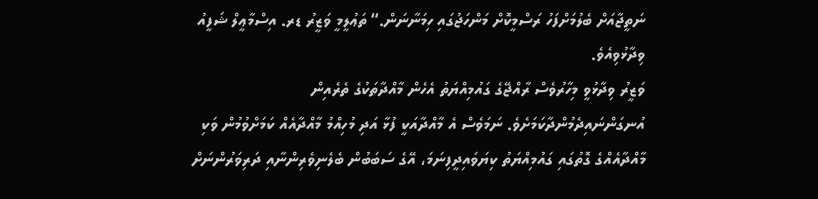ނަތީޖާއަށް ބެލުމަށްފަހު ރަސްމީކޮށް މަންހަޖުގައި ހިމަނާނަން.“ ތަޢުލީމީ ވަޒީރު ޑރ. އިސްމާޢީލް ޝަފީއު ވިދާޅުވިއެވެ.
ވަޒީރު ވިދާޅުވީ މިހާރުވެސް ރާއްޖޭގެ ގައުމިއްޔަތު އެހެން މާއްދާތަކުގެ ތެރެއިން އުނގަންނައިދެމުންދާކަމަށެވެ. ނަމަވެސް އެ މާއްދާއަކީ ފުޅާ އަދި މުހިއްމު މާއްދާއެއް ކަމަށްވުމުން ވަކި މާއްދާއެއްގެ ގޮތުގައި ގައުމިއްޔަތު ކިޔަވައިދީފިނަމަ، އޭގެ ސަބަބުން ބެލެނިވެރިންނާއި ދަރިވަރުންނަށް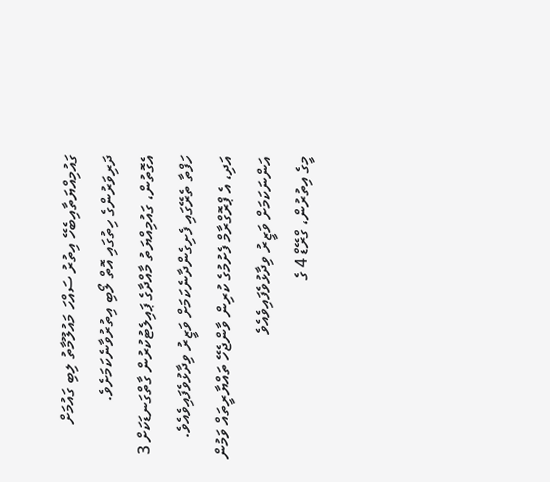ގައުމިއްޔަތާއިބެހޭ އިތުރު ސައްހަ މައުލޫމާތު ލިބި ގައުމަށް ދަރިވަރުންގެ ހިތުގައި އޮތް ލޯބި އިތުރުވާނެކަމަށެވެ.
އެގޮތުން، ގައުމިއްޔަތު މާއްދާގެ ޕައިލެޓުކުރުން ގާތްގަނޑަކަށް 3 ހަފްތާ ތެރޭގައި ފެށިގެންދާނެކަމަށް ވަޒީރު ވިދާޅުވެފައިވެއެވެ. އަދި، އެ ޕްރޮގްރާމް ފެށުމުގެ ކުރިން ވާންޖެހޭ ތައްޔާރީތައް ވަމުން އަންނަކަމަށް ވަޒީރު ވިދާޅުވެފައިވެއެވެ
މީގެ އިތުރުން، ގްރޭޑް 4 ގެ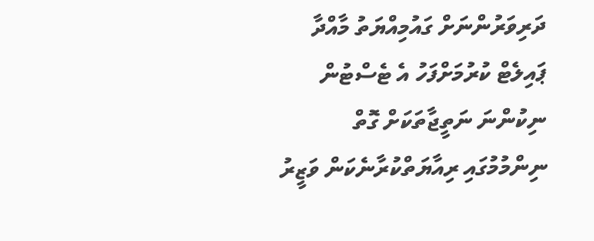ދަރިވަރުންނަށް ގައުމިއްޔަތު މާއްދާ ޕައިލެޓް ކުރުމަށްފަހު އެ ޓެސްޓުން ނިކުންނަ ނަތީޖާތަކަށް ގޮތް ނިންމުމުގައި ރިއާޔަތްކުރާނެކަން ވަޒީރު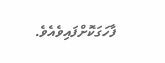ފާހަގަކޮށްފައިވެއެވެ.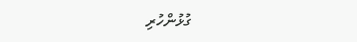ގުޅުންހުރި